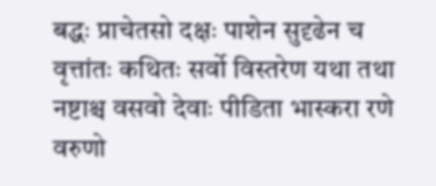बद्धः प्राचेतसो दक्षः पाशेन सुदृढेन च
वृत्तांतः कथितः सर्वो विस्तरेण यथा तथा
नष्टाश्च वसवो देवाः पीडिता भास्करा रणे वरुणो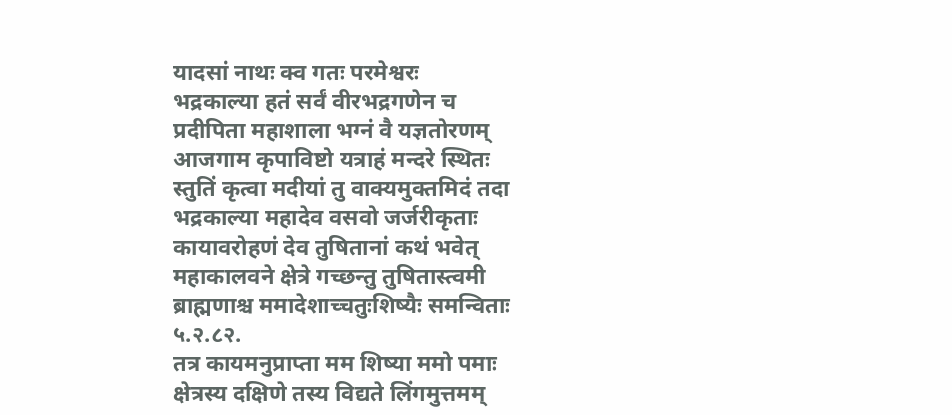यादसां नाथः क्व गतः परमेश्वरः
भद्रकाल्या हतं सर्वं वीरभद्रगणेन च
प्रदीपिता महाशाला भग्नं वै यज्ञतोरणम् आजगाम कृपाविष्टो यत्राहं मन्दरे स्थितः
स्तुतिं कृत्वा मदीयां तु वाक्यमुक्तमिदं तदा
भद्रकाल्या महादेव वसवो जर्जरीकृताः
कायावरोहणं देव तुषितानां कथं भवेत्
महाकालवने क्षेत्रे गच्छन्तु तुषितास्त्वमी
ब्राह्मणाश्च ममादेशाच्चतुःशिष्यैः समन्विताः ५.२.८२.
तत्र कायमनुप्राप्ता मम शिष्या ममो पमाः
क्षेत्रस्य दक्षिणे तस्य विद्यते लिंगमुत्तमम्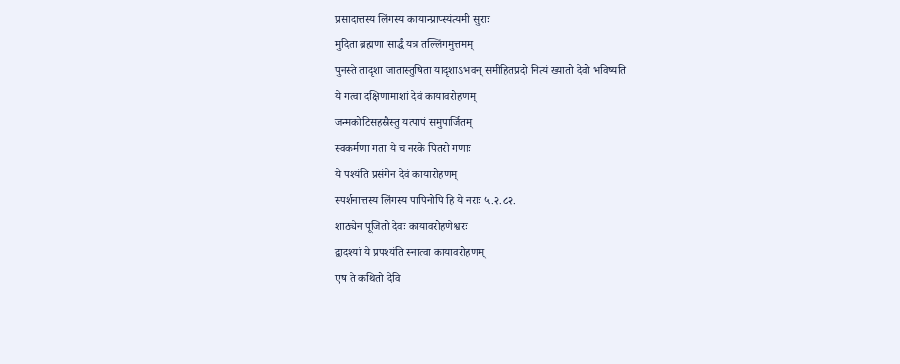प्रसादात्तस्य लिंगस्य कायान्प्राप्स्यंत्यमी सुराः
मुदिता ब्रह्मणा सार्द्धं यत्र तल्लिंगमुत्तमम्
पुनस्ते तादृशा जातास्तुषिता यादृशाऽभवन् समीहितप्रदो नित्यं ख्यातो देवो भविष्यति
ये गत्वा दक्षिणामाशां देवं कायावरोहणम्
जन्मकोटिसहस्रैस्तु यत्पापं समुपार्जितम्
स्वकर्मणा गता ये च नरके पितरो गणाः
ये पश्यंति प्रसंगेन देवं कायारोहणम्
स्पर्शनात्तस्य लिंगस्य पापिनोपि हि ये नराः ५.२.८२.
शाठ्येन पूजितो देवः कायावरोहणेश्वरः
द्वादश्यां ये प्रपश्यंति स्नात्वा कायावरोहणम्
एष ते कथितो देवि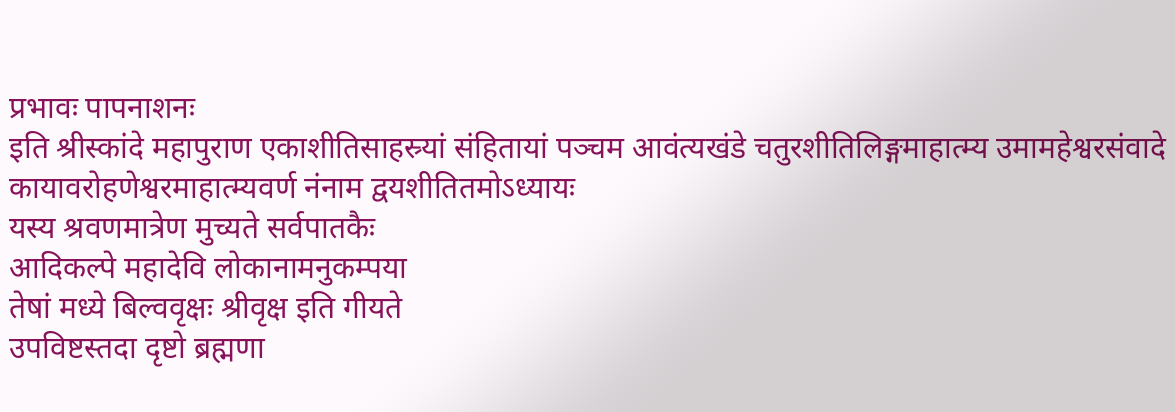प्रभावः पापनाशनः
इति श्रीस्कांदे महापुराण एकाशीतिसाहस्र्यां संहितायां पञ्चम आवंत्यखंडे चतुरशीतिलिङ्गमाहात्म्य उमामहेश्वरसंवादे कायावरोहणेश्वरमाहात्म्यवर्ण नंनाम द्वयशीतितमोऽध्यायः
यस्य श्रवणमात्रेण मुच्यते सर्वपातकैः
आदिकल्पे महादेवि लोकानामनुकम्पया
तेषां मध्ये बिल्ववृक्षः श्रीवृक्ष इति गीयते
उपविष्टस्तदा दृष्टो ब्रह्मणा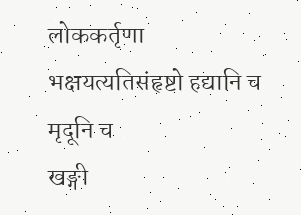लोककर्तृणा
भक्षयत्यतिसंहृष्टो हद्यानि च मृदूनि च
खङ्गी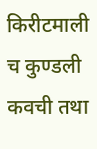किरीटमाली च कुण्डली कवची तथा